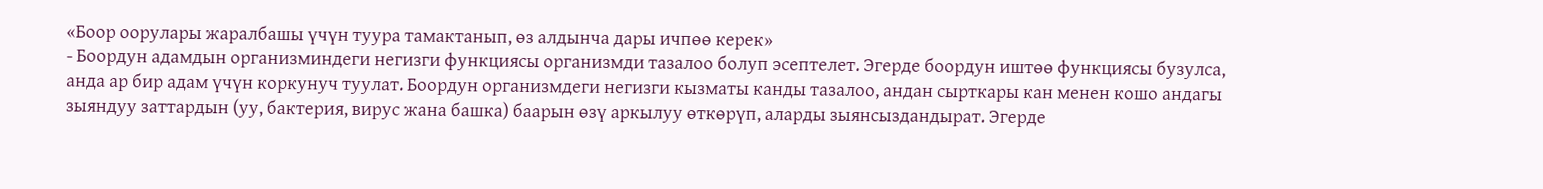«Боор оорулары жаралбашы үчүн туура тамактанып, өз алдынча дары ичпөө керек»
- Боордун адамдын организминдеги негизги функциясы организмди тазалоо болуп эсептелет. Эгерде боордун иштөө функциясы бузулса, анда ар бир адам үчүн коркунуч туулат. Боордун организмдеги негизги кызматы канды тазалоо, андан сырткары кан менен кошо андагы зыяндуу заттардын (уу, бактерия, вирус жана башка) баарын өзү аркылуу өткөрүп, аларды зыянсыздандырат. Эгерде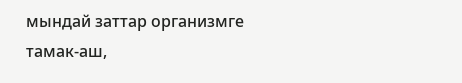мындай заттар организмге тамак-аш,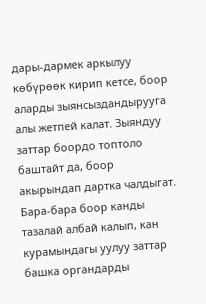дары-дармек аркылуу көбүрөөк кирип кетсе, боор аларды зыянсыздандырууга алы жетпей калат. Зыяндуу заттар боордо топтоло баштайт да, боор акырындап дартка чалдыгат. Бара-бара боор канды тазалай албай калып, кан курамындагы уулуу заттар башка органдарды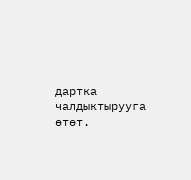дартка чалдыктырууга өтөт.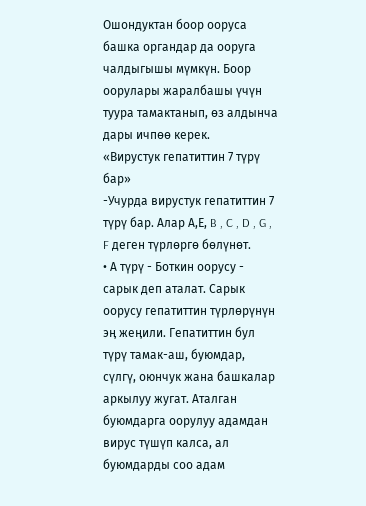Ошондуктан боор ооруса башка органдар да ооруга чалдыгышы мүмкүн. Боор оорулары жаралбашы үчүн туура тамактанып, өз алдынча дары ичпөө керек.
«Вирустук гепатиттин 7 түрү бар»
-Учурда вирустук гепатиттин 7 түрү бар. Алар А,Е, B , C , D , G , F деген түрлөргө бөлүнөт.
• А түрү - Боткин оорусу - сарык деп аталат. Сарык оорусу гепатиттин түрлөрүнүн эӊ жеӊили. Гепатиттин бул түрү тамак-аш, буюмдар, сүлгү, оюнчук жана башкалар аркылуу жугат. Аталган буюмдарга оорулуу адамдан вирус түшүп калса, ал буюмдарды соо адам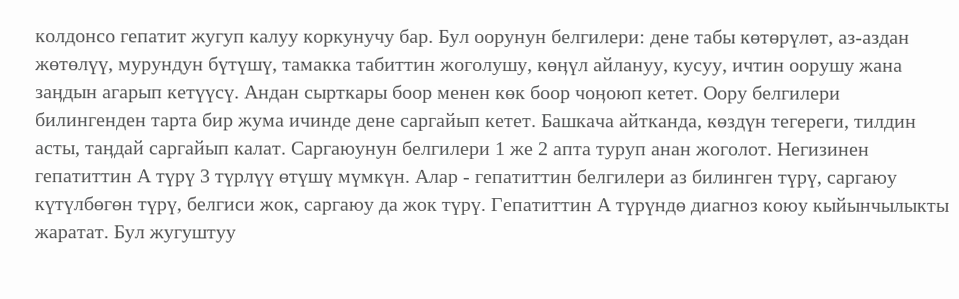колдонсо гепатит жугуп калуу коркунучу бар. Бул оорунун белгилери: дене табы көтөрүлөт, аз-аздан жөтөлүү, мурундун бүтүшү, тамакка табиттин жоголушу, көӊүл айлануу, кусуу, ичтин оорушу жана заӊдын агарып кетүүсү. Андан сырткары боор менен көк боор чоӊоюп кетет. Оору белгилери билингенден тарта бир жума ичинде дене саргайып кетет. Башкача айтканда, көздүн тегереги, тилдин асты, таӊдай саргайып калат. Саргаюунун белгилери 1 же 2 апта туруп анан жоголот. Негизинен гепатиттин А түрү 3 түрлүү өтүшү мүмкүн. Алар - гепатиттин белгилери аз билинген түрү, саргаюу күтүлбөгөн түрү, белгиси жок, саргаюу да жок түрү. Гепатиттин А түрүндө диагноз коюу кыйынчылыкты жаратат. Бул жугуштуу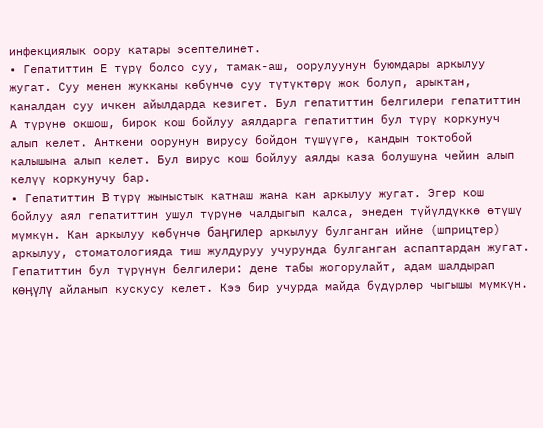инфекциялык оору катары эсептелинет.
• Гепатиттин Е түрү болсо суу, тамак-аш, оорулуунун буюмдары аркылуу жугат. Суу менен жукканы көбүнчө суу түтүктөрү жок болуп, арыктан, каналдан суу ичкен айылдарда кезигет. Бул гепатиттин белгилери гепатиттин А түрүнө окшош, бирок кош бойлуу аялдарга гепатиттин бул түрү коркунуч алып келет. Анткени оорунун вирусу бойдон түшүүгө, кандын токтобой калышына алып келет. Бул вирус кош бойлуу аялды каза болушуна чейин алып келүү коркунучу бар.
• Гепатиттин B түрү жыныстык катнаш жана кан аркылуу жугат. Эгер кош бойлуу аял гепатиттин ушул түрүнө чалдыгып калса, энеден түйүлдүккө өтүшү мүмкүн. Кан аркылуу көбүнчө баӊгилер аркылуу булганган ийне (шприцтер) аркылуу, стоматологияда тиш жулдуруу учурунда булганган аспаптардан жугат. Гепатиттин бул түрүнүн белгилери: дене табы жогорулайт, адам шалдырап көӊүлү айланып кускусу келет. Кээ бир учурда майда бүдүрлөр чыгышы мүмкүн.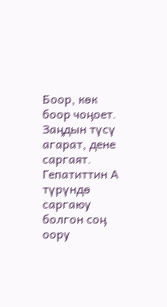Боор, көк боор чоӊоет. Заӊдын түсү агарат, дене саргаят. Гепатиттин А түрүндө саргаюу болгон соӊ оору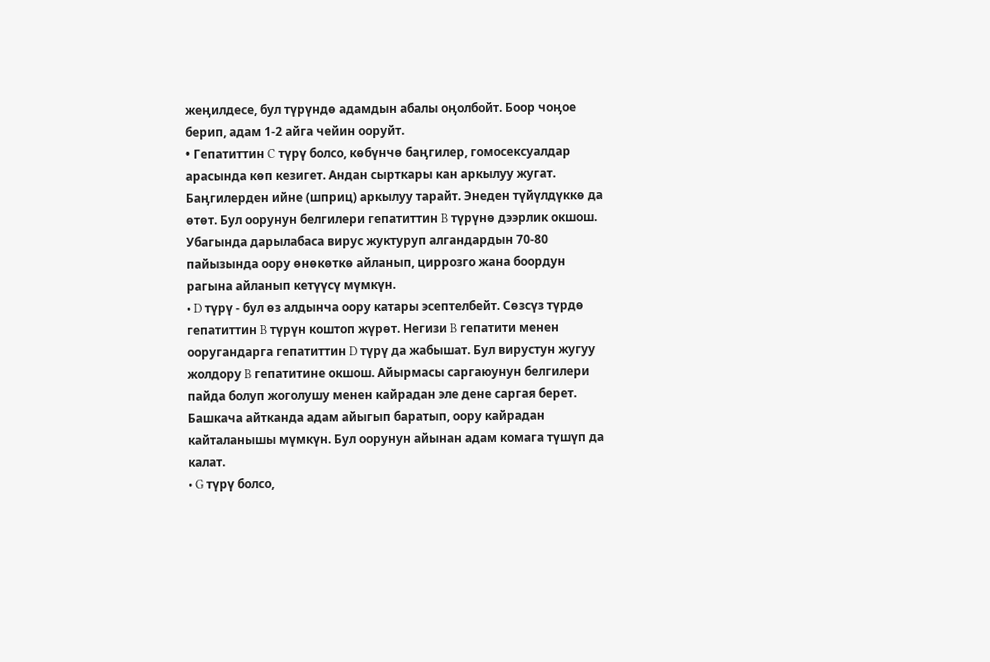жеӊилдесе, бул түрүндө адамдын абалы оӊолбойт. Боор чоӊое берип, адам 1-2 айга чейин ооруйт.
• Гепатиттин C түрү болсо, көбүнчө баӊгилер, гомосексуалдар арасында көп кезигет. Андан сырткары кан аркылуу жугат. Баӊгилерден ийне (шприц) аркылуу тарайт. Энеден түйүлдүккө да өтөт. Бул оорунун белгилери гепатиттин B түрүнө дээрлик окшош. Убагында дарылабаса вирус жуктуруп алгандардын 70-80 пайызында оору өнөкөткө айланып, циррозго жана боордун рагына айланып кетүүсү мүмкүн.
• D түрү - бул өз алдынча оору катары эсептелбейт. Сөзсүз түрдө гепатиттин B түрүн коштоп жүрөт. Негизи B гепатити менен ооругандарга гепатиттин D түрү да жабышат. Бул вирустун жугуу жолдору B гепатитине окшош. Айырмасы саргаюунун белгилери пайда болуп жоголушу менен кайрадан эле дене саргая берет. Башкача айтканда адам айыгып баратып, оору кайрадан кайталанышы мүмкүн. Бул оорунун айынан адам комага түшүп да калат.
• G түрү болсо,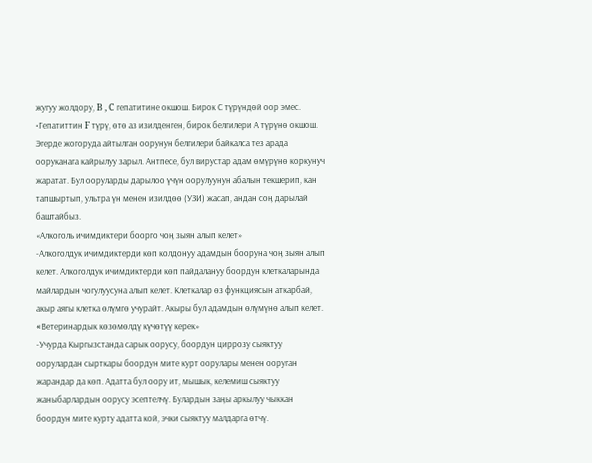жугуу жолдору, B , C гепатитине окшош. Бирок С түрүндөй оор эмес.
•Гепатиттин F түрү, өтө аз изилденген, бирок белгилери А түрүнө окшош.
Эгерде жогоруда айтылган оорунун белгилери байкалса тез арада ооруканага кайрылуу зарыл. Антпесе, бул вирустар адам өмүрүнө коркунуч жаратат. Бул ооруларды дарылоо үчүн оорулуунун абалын текшерип, кан тапшыртып, ультра үн менен изилдөө (УЗИ) жасап, андан соӊ дарылай баштайбыз.
«Алкоголь ичимдиктери боорго чоӊ зыян алып келет»
-Алкоголдук ичимдиктерди көп колдонуу адамдын бооруна чоӊ зыян алып келет. Алкоголдук ичимдиктерди көп пайдалануу боордун клеткаларында майлардын чогулуусуна алып келет. Клеткалар өз функциясын аткарбай, акыр аягы клетка өлүмгө учурайт. Акыры бул адамдын өлүмүнө алып келет.
«Bетеринардык көзөмөлдү күчөтүү керек»
-Учурда Кыргызстанда сарык оорусу, боордун циррозу сыяктуу оорулардан сырткары боордун мите курт оорулары менен ооруган жарандар да көп. Адатта бул оору ит, мышык, келемиш сыяктуу жаныбарлардын оорусу эсептелчү. Булардын заӊы аркылуу чыккан боордун мите курту адатта кой, эчки сыяктуу малдарга өтчү.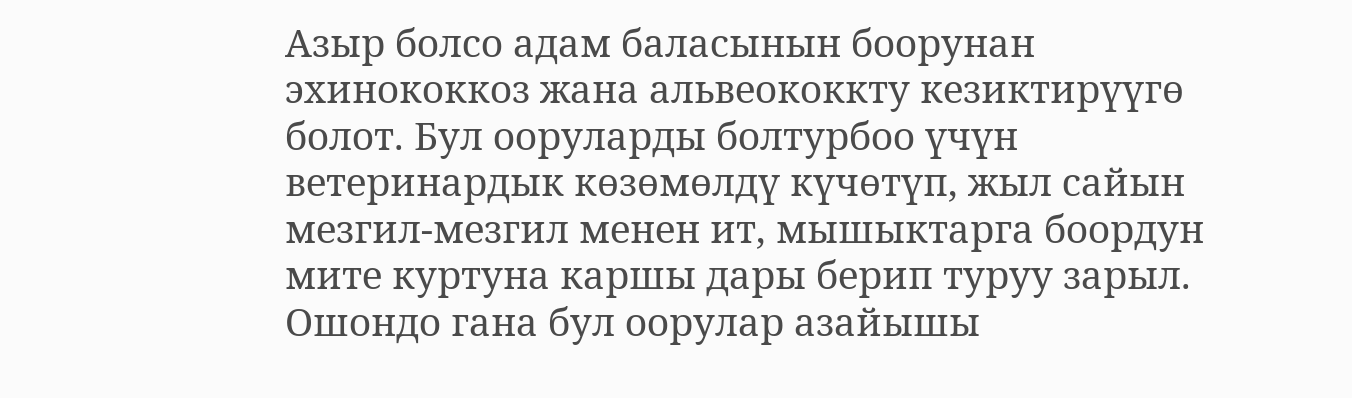Азыр болсо адам баласынын боорунан эхинококкоз жана альвеококкту кезиктирүүгө болот. Бул ооруларды болтурбоо үчүн ветеринардык көзөмөлдү күчөтүп, жыл сайын мезгил-мезгил менен ит, мышыктарга боордун мите куртуна каршы дары берип туруу зарыл. Ошондо гана бул оорулар азайышы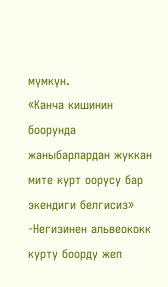мүмкүн.
«Канча кишинин боорунда жаныбарлардан жуккан мите курт оорусу бар экендиги белгисиз»
-Негизинен альвеококк курту боорду жеп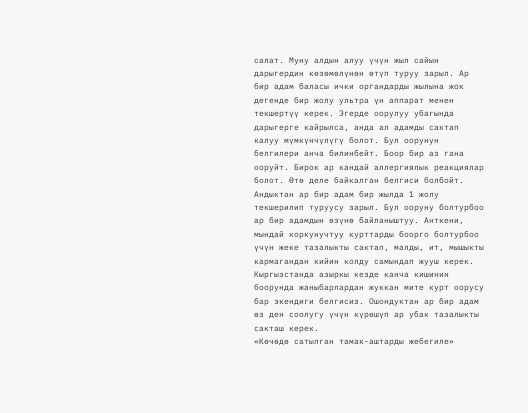салат. Муну алдын алуу үчүн жыл сайын дарыгердин көзөмөлүнөн өтүп туруу зарыл. Ар бир адам баласы ички органдарды жылына жок дегенде бир жолу ультра үн аппарат менен текшертүү керек. Эгерде оорулуу убагында дарыгерге кайрылса, анда ал адамды сактап калуу мүмкүнчүлүгү болот. Бул оорунун белгилери анча билинбейт. Боор бир аз гана ооруйт. Бирок ар кандай аллергиялык реакциялар болот. Өтө деле байкалган белгиси болбойт. Андыктан ар бир адам бир жылда 1 жолу текшерилип туруусу зарыл. Бул ооруну болтурбоо ар бир адамдын өзүнө байланыштуу. Анткени, мындай коркунучтуу курттарды боорго болтурбоо үчүн жеке тазалыкты сактап, малды, ит, мышыкты кармагандан кийин колду самындап жууш керек. Кыргызстанда азыркы кезде канча кишинин боорунда жаныбарлардан жуккан мите курт оорусу бар экендиги белгисиз. Ошондуктан ар бир адам өз ден соолугу үчүн күрөшүп ар убак тазалыкты сакташ керек.
«Көчөдө сатылган тамак-аштарды жебегиле»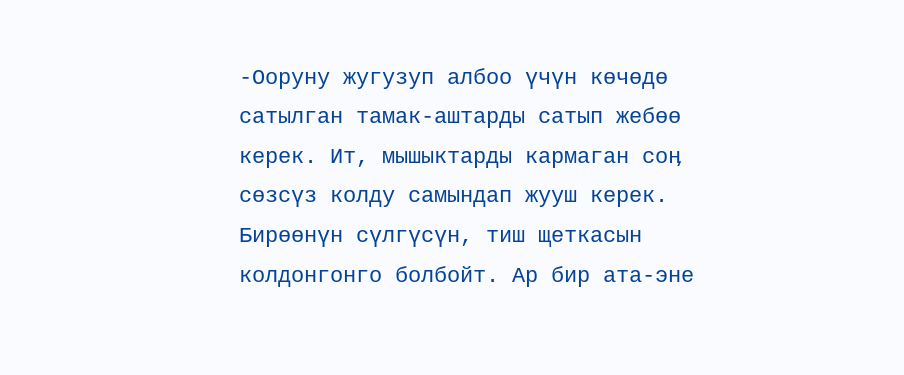-Ооруну жугузуп албоо үчүн көчөдө сатылган тамак-аштарды сатып жебөө керек. Ит, мышыктарды кармаган соӊ сөзсүз колду самындап жууш керек. Бирөөнүн сүлгүсүн, тиш щеткасын колдонгонго болбойт. Ар бир ата-эне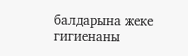балдарына жеке гигиенаны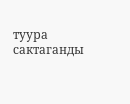туура сактаганды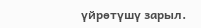үйрөтүшү зарыл.